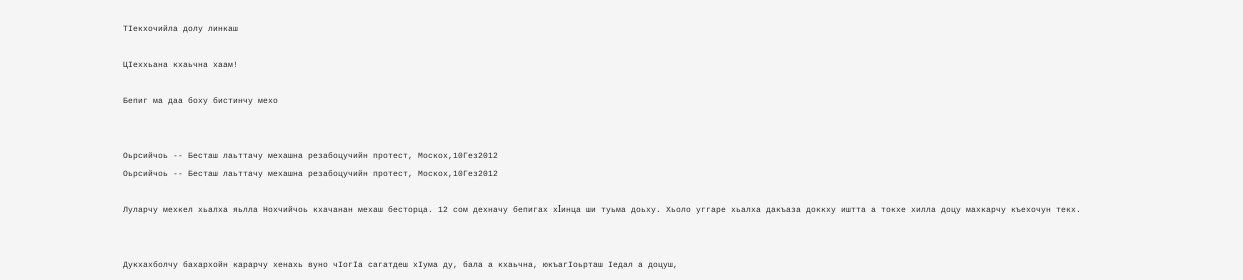ТIекхочийла долу линкаш

ЦIеххьана кхаьчна хаам!

Бепиг ма даа боху бистинчу мехо


Оьрсийчоь -- Бесташ лаьттачу мехашна резабоцучийн протест, Москох,10Гез2012
Оьрсийчоь -- Бесташ лаьттачу мехашна резабоцучийн протест, Москох,10Гез2012

Луларчу мехкел хьалха яьлла Нохчийчоь кхачанан мехаш бесторца. 12 сом дехначу бепигах хΙинца ши туьма доьху. Хьоло уггаре хьалха дакъаза доккху иштта а токхе хилла доцу махкарчу къехочун текх.


Дукхахболчу бахархойн карарчу хенахь вуно чIогIа сагатдеш хIума ду, бала а кхаьчна, юкъагIоьрташ Iедал а доцуш,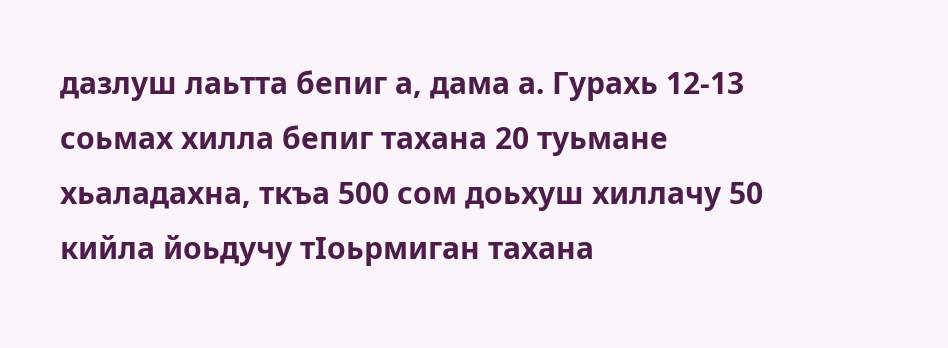дазлуш лаьтта бепиг а, дама а. Гурахь 12-13 соьмах хилла бепиг тахана 20 туьмане хьаладахна, ткъа 500 сом доьхуш хиллачу 50 кийла йоьдучу тIоьрмиган тахана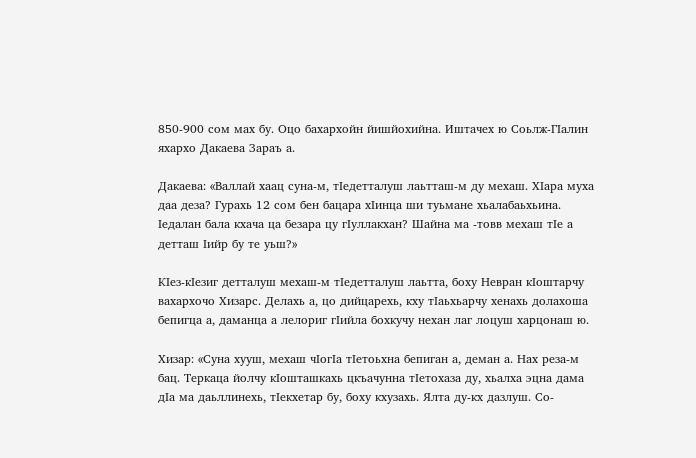850-900 сом мах бу. Оцо бахархойн йишйохийна. Иштачех ю Соьлж-ГIалин яхархо Дакаева Зараъ а.

Дакаева: «Валлай хаац суна-м, тIедетталуш лаьтташ-м ду мехаш. ХIара муха даа деза? Гурахь 12 сом бен бацара хIинца ши туьмане хьалабаьхьина. Iедалан бала кхача ца безара цу гIуллакхан? Шайна ма -товв мехаш тIе а детташ Iийр бу те уьш?»

КIез-кIезиг детталуш мехаш-м тIедетталуш лаьтта, боху Невран кIоштарчу вахархочо Хизарс. Делахь а, цо дийцарехь, кху тIаьхьарчу хенахь долахоша бепигца а, даманца а лелориг гIийла бохкучу нехан лаг лоцуш харцонаш ю.

Хизар: «Суна хууш, мехаш чIогIа тIетоьхна бепиган а, деман а. Нах реза-м бац. Теркаца йолчу кIошташкахь цкъачунна тIетохаза ду, хьалха эцна дама дIа ма даьллинехь, тIекхетар бу, боху кхузахь. Ялта ду-кх дазлуш. Со-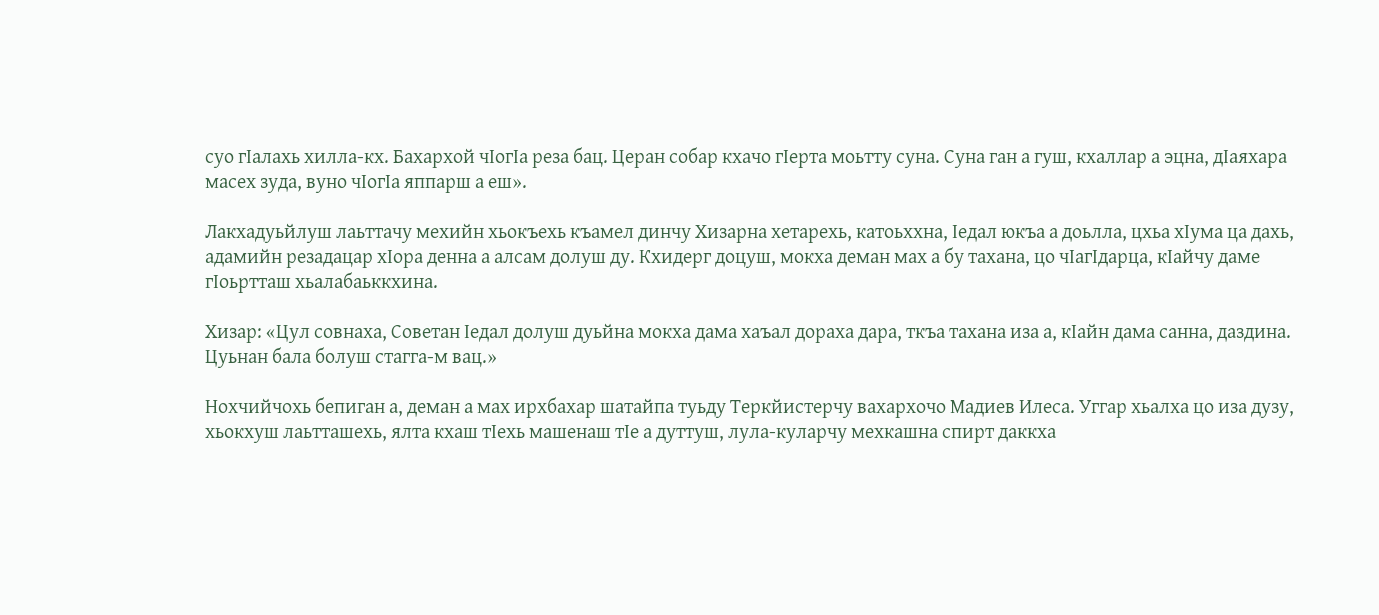суо гIалахь хилла-кх. Бахархой чIогIа реза бац. Церан собар кхачо гIерта моьтту суна. Суна ган а гуш, кхаллар а эцна, дIаяхара масех зуда, вуно чIогIа яппарш а еш».

Лакхадуьйлуш лаьттачу мехийн хьокъехь къамел динчу Хизарна хетарехь, катоьххна, Iедал юкъа а доьлла, цхьа хIума ца дахь, адамийн резадацар хIора денна а алсам долуш ду. Кхидерг доцуш, мокха деман мах а бу тахана, цо чIагIдарца, кIайчу даме гIоьртташ хьалабаьккхина.

Хизар: «Цул совнаха, Советан Iедал долуш дуьйна мокха дама хаъал дораха дара, ткъа тахана иза а, кIайн дама санна, даздина. Цуьнан бала болуш стагга-м вац.»

Нохчийчохь бепиган а, деман а мах ирхбахар шатайпа туьду Теркйистерчу вахархочо Мадиев Илеса. Уггар хьалха цо иза дузу, хьокхуш лаьтташехь, ялта кхаш тIехь машенаш тIе а дуттуш, лула-куларчу мехкашна спирт даккха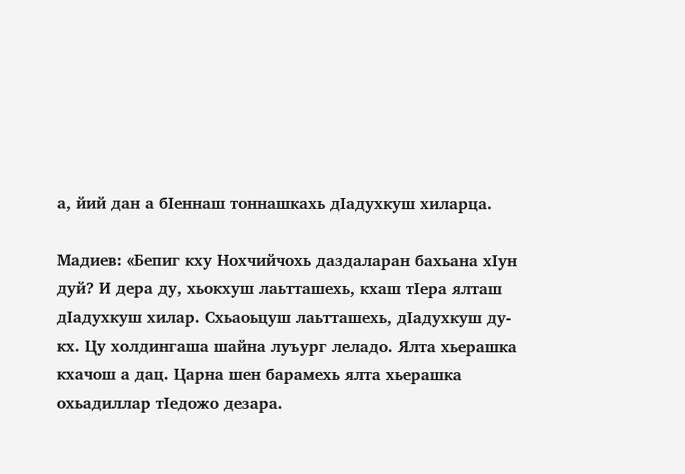а, йий дан а бIеннаш тоннашкахь дIадухкуш хиларца.

Мадиев: «Бепиг кху Нохчийчохь даздаларан бахьана хIун дуй? И дера ду, хьокхуш лаьтташехь, кхаш тIера ялташ дIадухкуш хилар. Схьаоьцуш лаьтташехь, дIадухкуш ду-кх. Цу холдингаша шайна луъург леладо. Ялта хьерашка кхачош а дац. Царна шен барамехь ялта хьерашка охьадиллар тIедожо дезара.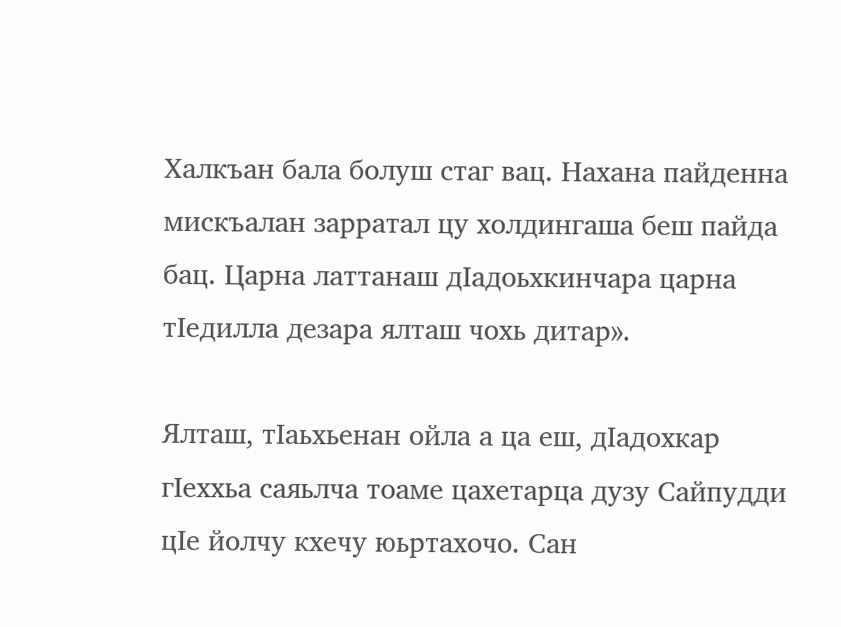Халкъан бала болуш стаг вац. Нахана пайденна мискъалан зарратал цу холдингаша беш пайда бац. Царна латтанаш дIадоьхкинчара царна тIедилла дезара ялташ чохь дитар».

Ялташ, тIаьхьенан ойла а ца еш, дIадохкар гIеххьа саяьлча тоаме цахетарца дузу Сайпудди цIе йолчу кхечу юьртахочо. Сан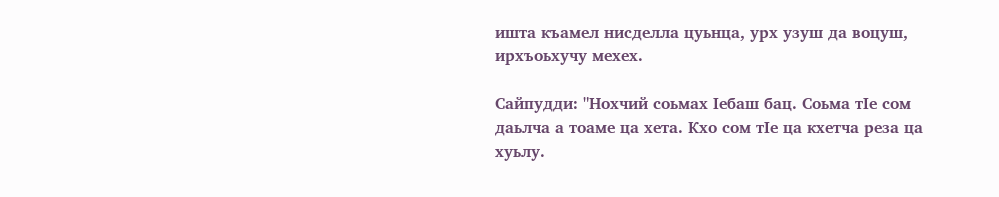ишта къамел нисделла цуьнца, урх узуш да воцуш, ирхъоьхучу мехех.

Сайпудди: "Нохчий соьмах Iебаш бац. Соьма тIе сом даьлча а тоаме ца хета. Кхо сом тIе ца кхетча реза ца хуьлу.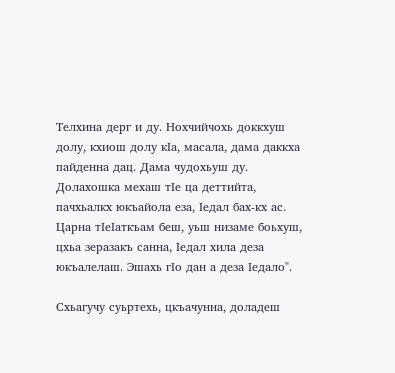Телхина дерг и ду. Нохчийчохь доккхуш долу, кхиош долу кIа, масала, дама даккха пайденна дац. Дама чудохьуш ду. Долахошка мехаш тIе ца деттийта, пачхьалкх юкъайола еза, Iедал бах-кх ас. Царна тIеIаткъам беш, уьш низаме боьхуш, цхьа зеразакъ санна, Iедал хила деза юкъалелаш. Эшахь гIо дан а деза Iедало".

Схьагучу суьртехь, цкъачунна, доладеш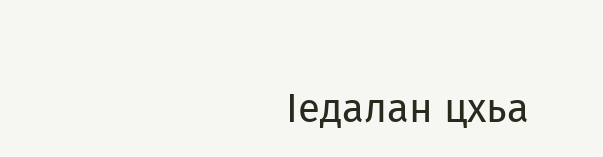Iедалан цхьа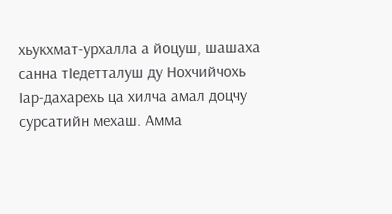хьукхмат-урхалла а йоцуш, шашаха санна тIедетталуш ду Нохчийчохь Iар-дахарехь ца хилча амал доцчу сурсатийн мехаш. Амма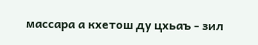массара а кхетош ду цхьаъ - зил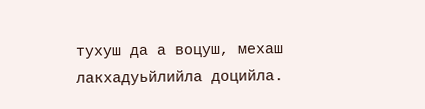тухуш да а воцуш, мехаш лакхадуьйлийла доцийла.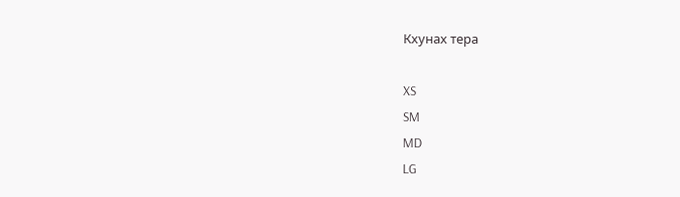Кхунах тера

XS
SM
MD
LG